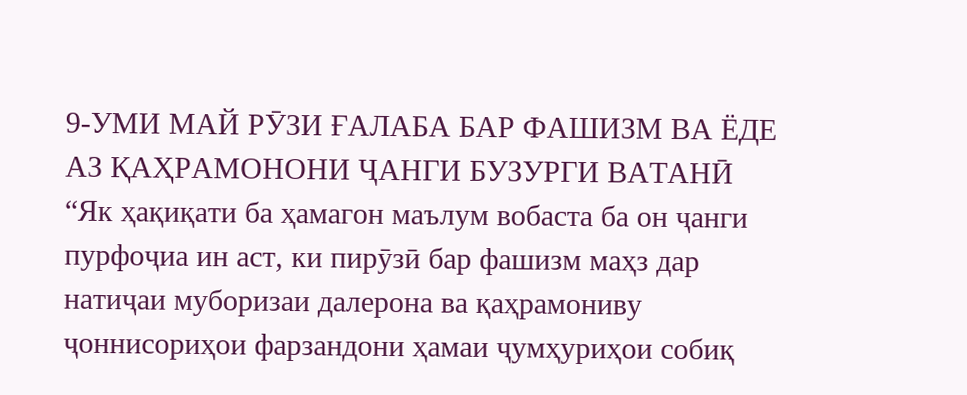9-УМИ МАЙ РӮЗИ ҒАЛАБА БАР ФАШИЗМ ВА ЁДЕ АЗ ҚАҲРАМОНОНИ ҶАНГИ БУЗУРГИ ВАТАНӢ
“Як ҳақиқати ба ҳамагон маълум вобаста ба он ҷанги пурфоҷиа ин аст, ки пирӯзӣ бар фашизм маҳз дар натиҷаи муборизаи далерона ва қаҳрамониву ҷоннисориҳои фарзандони ҳамаи ҷумҳуриҳои собиқ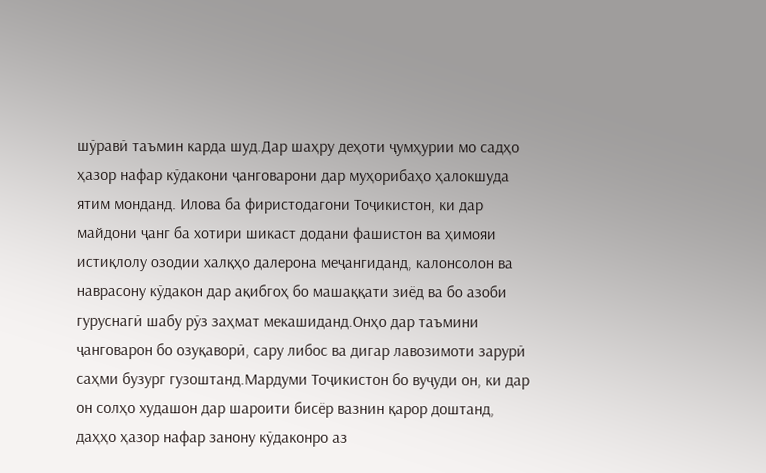шӯравӣ таъмин карда шуд.Дар шаҳру деҳоти ҷумҳурии мо садҳо ҳазор нафар кӯдакони ҷанговарони дар муҳорибаҳо ҳалокшуда ятим монданд. Илова ба фиристодагони Тоҷикистон, ки дар майдони ҷанг ба хотири шикаст додани фашистон ва ҳимояи истиқлолу озодии халқҳо далерона меҷангиданд, калонсолон ва наврасону кӯдакон дар ақибгоҳ бо машаққати зиёд ва бо азоби гуруснагӣ шабу рӯз заҳмат мекашиданд.Онҳо дар таъмини ҷанговарон бо озуқаворӣ, сару либос ва дигар лавозимоти зарурӣ саҳми бузург гузоштанд.Мардуми Тоҷикистон бо вуҷуди он, ки дар он солҳо худашон дар шароити бисёр вазнин қарор доштанд, даҳҳо ҳазор нафар занону кӯдаконро аз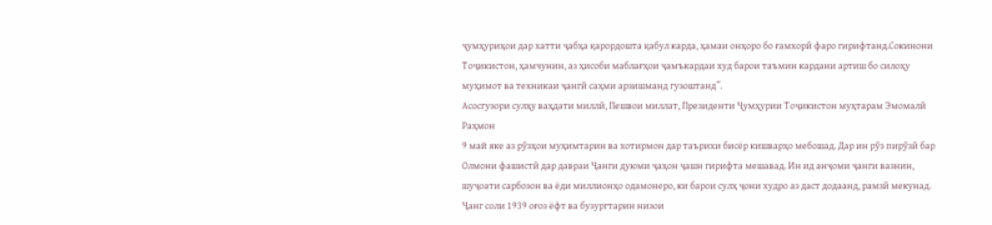ҷумҳуриҳои дар хатти ҷабҳа қарордошта қабул карда, ҳамаи онҳоро бо ғамхорӣ фаро гирифтанд.Сокинони Тоҷикистон, ҳамчунин, аз ҳисоби маблағҳои ҷамъкардаи худ барои таъмин кардани артиш бо силоҳу муҳимот ва техникаи ҷангӣ саҳми арзишманд гузоштанд”.
Асосгузори сулҳу ваҳдати миллӣ, Пешвои миллат, Президенти Ҷумҳурии Тоҷикистон муҳтарам Эмомалӣ Раҳмон
9 май яке аз рӯзҳои муҳимтарин ва хотирмон дар таърихи бисёр кишварҳо мебошад. Дар ин рӯз пирӯзӣ бар Олмони фашистӣ дар давраи Ҷанги дуюми ҷаҳон ҷашн гирифта мешавад. Ин ид анҷоми ҷанги вазнин, шуҷоати сарбозон ва ёди миллионҳо одамонеро, ки барои сулҳ ҷони худро аз даст додаанд, рамзӣ мекунад. Ҷанг соли 1939 оғоз ёфт ва бузургтарин низои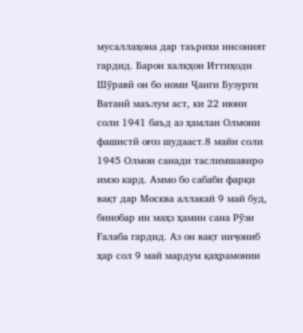мусаллаҳона дар таърихи инсоният гардид. Барои халқҳои Иттиҳоди Шӯравӣ он бо номи Ҷанги Бузурги Ватанӣ маълум аст, ки 22 июни соли 1941 баъд аз ҳамлаи Олмони фашистӣ оғоз шудааст.8 майи соли 1945 Олмон санади таслимшавиро имзо кард. Аммо бо сабаби фарқи вақт дар Москва аллакай 9 май буд, бинобар ин маҳз ҳамин сана Рӯзи Ғалаба гардид. Аз он вақт инҷониб ҳар сол 9 май мардум қаҳрамонии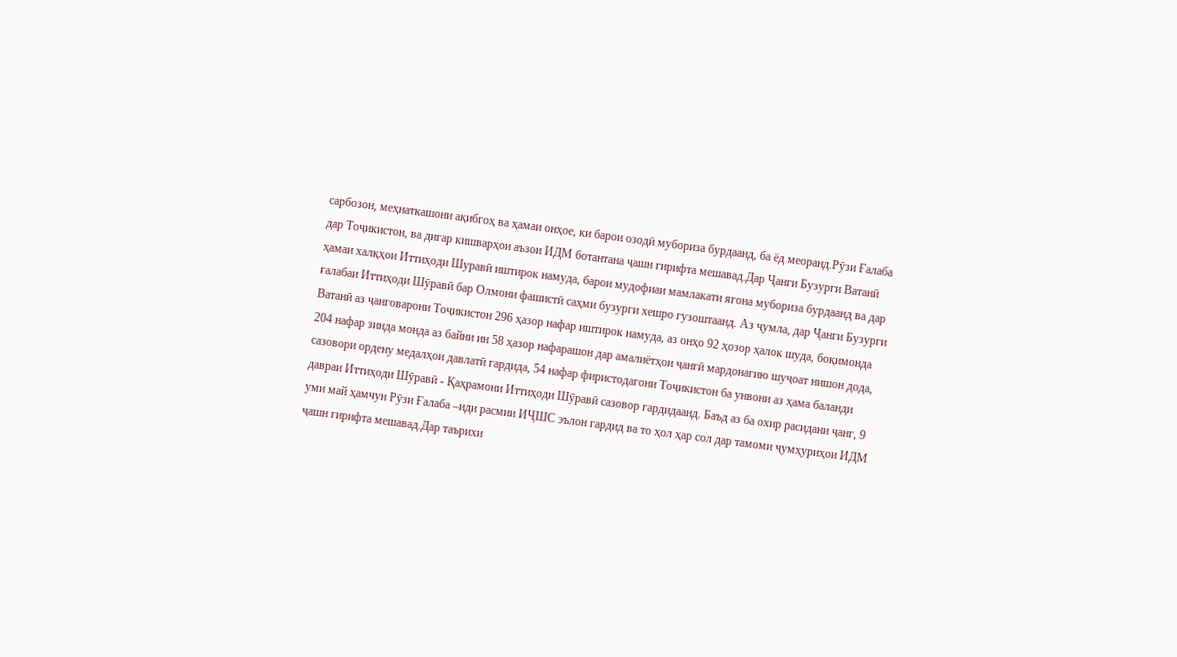сарбозон, меҳнаткашони ақибгоҳ ва ҳамаи онҳое, ки барои озодӣ мубориза бурдаанд, ба ёд меоранд.Рӯзи Ғалаба дар Тоҷикистон, ва дигар кишварҳои аъзои ИДМ ботантана ҷашн гирифта мешавад.Дар Ҷанги Бузурги Ватанӣ ҳамаи халқҳои Иттиҳоди Шуравӣ иштирок намуда, барои мудофиаи мамлакати ягона мубориза бурдаанд ва дар ғалабаи Иттиҳоди Шӯравӣ бар Олмони фашистӣ саҳми бузурги хешро гузоштаанд. Аз ҷумла, дар Ҷанги Бузурги Ватанӣ аз ҷанговарони Тоҷикистон 296 ҳазор нафар иштирок намуда, аз онҳо 92 ҳозор ҳалок шуда, боқимонда 204 нафар зинда монда аз байни ин 58 ҳазор нафарашон дар амалиётҳои ҷангӣ мардонагию шуҷоат нишон дода, сазовори ордену медалҳои давлатӣ гардида, 54 нафар фиристодагони Тоҷикистон ба унвони аз ҳама баланди давраи Иттиҳоди Шӯравӣ - Қаҳрамони Иттиҳоди Шӯравӣ сазовор гардидаанд. Баъд аз ба охир расидани ҷанг, 9 уми май ҳамчун Рӯзи Ғалаба –иди расмии ИҶШС эълон гардид ва то ҳол ҳар сол дар тамоми ҷумҳуриҳои ИДМ ҷашн гирифта мешавад.Дар таърихи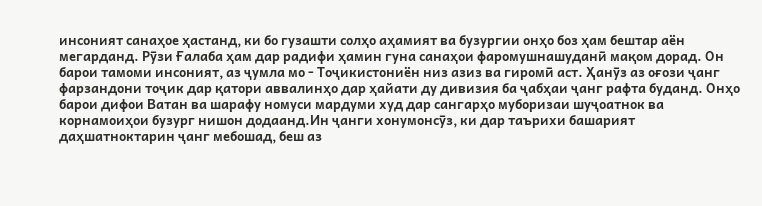инсоният санаҳое ҳастанд, ки бо гузашти солҳо аҳамият ва бузургии онҳо боз ҳам бештар аён мегарданд. Рӯзи Ғалаба ҳам дар радифи ҳамин гуна санаҳои фаромушнашуданӣ мақом дорад. Он барои тамоми инсоният, аз ҷумла мо - Тоҷикистониён низ азиз ва гиромӣ аст. Ҳанӯз аз оғози ҷанг фарзандони тоҷик дар қатори аввалинҳо дар ҳайати ду дивизия ба ҷабҳаи ҷанг рафта буданд. Онҳо барои дифои Ватан ва шарафу номуси мардуми худ дар сангарҳо муборизаи шуҷоатнок ва корнамоиҳои бузург нишон додаанд.Ин ҷанги хонумонсӯз, ки дар таърихи башарият даҳшатноктарин ҷанг мебошад, беш аз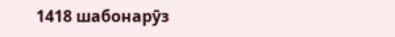1418 шабонарӯз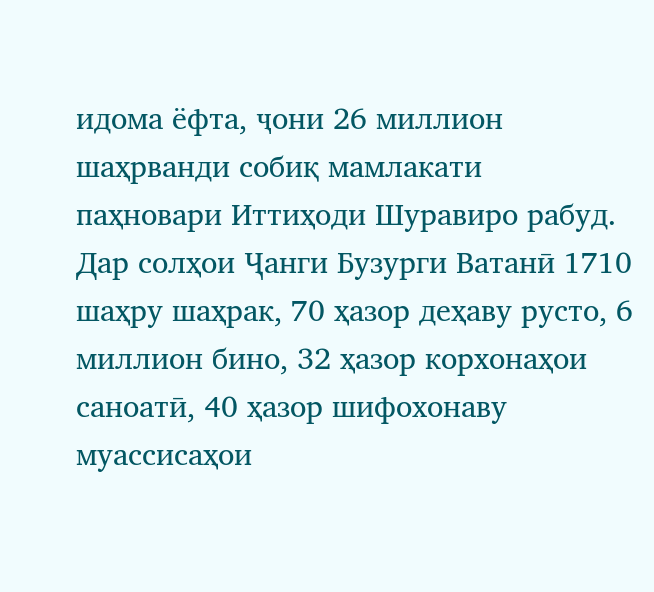идома ёфта, ҷони 26 миллион шаҳрванди собиқ мамлакати паҳновари Иттиҳоди Шуравиро рабуд. Дар солҳои Ҷанги Бузурги Ватанӣ 1710 шаҳру шаҳрак, 70 ҳазор деҳаву русто, 6 миллион бино, 32 ҳазор корхонаҳои саноатӣ, 40 ҳазор шифохонаву муассисаҳои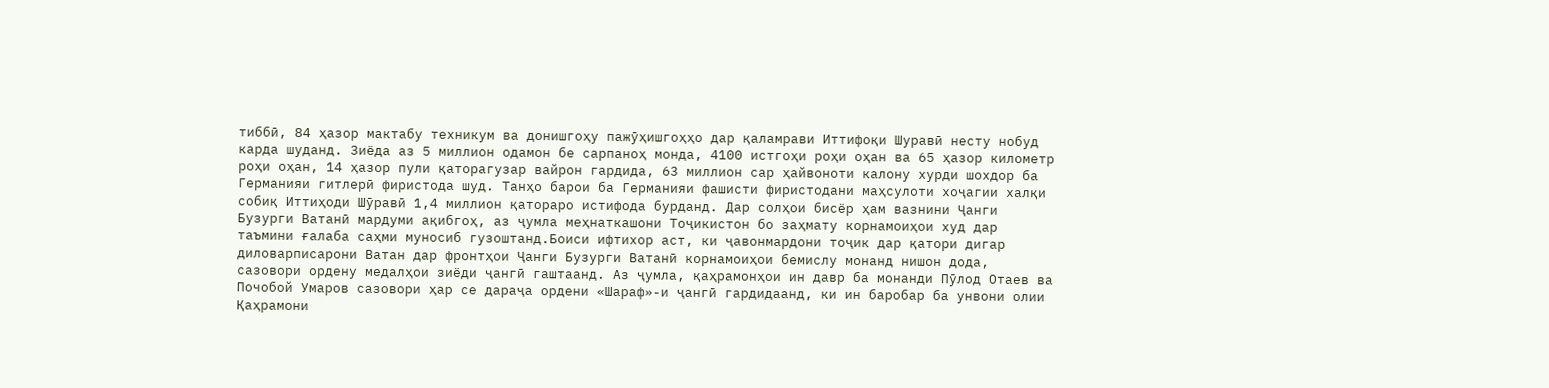тиббӣ, 84 ҳазор мактабу техникум ва донишгоҳу пажӯҳишгоҳҳо дар қаламрави Иттифоқи Шуравӣ несту нобуд карда шуданд. Зиёда аз 5 миллион одамон бе сарпаноҳ монда, 4100 истгоҳи роҳи оҳан ва 65 ҳазор километр роҳи оҳан, 14 ҳазор пули қаторагузар вайрон гардида, 63 миллион сар ҳайвоноти калону хурди шохдор ба Германияи гитлерӣ фиристода шуд. Танҳо барои ба Германияи фашисти фиристодани маҳсулоти хоҷагии халқи собиқ Иттиҳоди Шӯравӣ 1,4 миллион қатораро истифода бурданд. Дар солҳои бисёр ҳам вазнини Ҷанги Бузурги Ватанӣ мардуми ақибгоҳ, аз ҷумла меҳнаткашони Тоҷикистон бо заҳмату корнамоиҳои худ дар таъмини ғалаба саҳми муносиб гузоштанд.Боиси ифтихор аст, ки ҷавонмардони тоҷик дар қатори дигар диловарписарони Ватан дар фронтҳои Ҷанги Бузурги Ватанӣ корнамоиҳои бемислу монанд нишон дода, сазовори ордену медалҳои зиёди ҷангӣ гаштаанд. Аз ҷумла, қаҳрамонҳои ин давр ба монанди Пӯлод Отаев ва Почобой Умаров сазовори ҳар се дараҷа ордени «Шараф»-и ҷангӣ гардидаанд, ки ин баробар ба унвони олии Қаҳрамони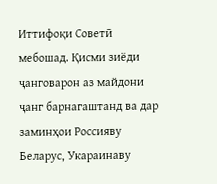Иттифоқи Советӣ мебошад. Қисми зиёди ҷанговарон аз майдони ҷанг барнагаштанд ва дар заминҳои Россияву Беларус, Укараинаву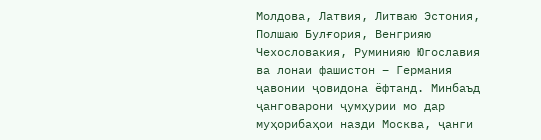Молдова, Латвия, Литваю Эстония, Полшаю Булғория, Венгрияю Чехословакия, Руминияю Югославия ва лонаи фашистон – Германия ҷавонии ҷовидона ёфтанд. Минбаъд ҷанговарони ҷумҳурии мо дар муҳорибаҳои назди Москва, ҷанги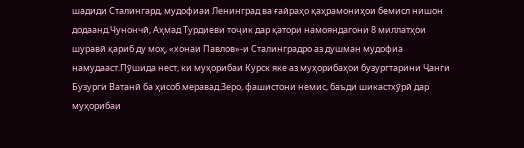шадиди Сталингард, мудофиаи Ленинград ва ғайраҳо қаҳрамониҳои бемисл нишон додаанд.Чунончӣ, Аҳмад Турдиеви тоҷик дар қатори намояндагони 8 миллатҳои шуравӣ қариб ду моҳ, «хонаи Павлов»-и Сталинградро аз душман мудофиа намудааст.Пӯшида нест, ки муҳорибаи Курск яке аз муҳорибаҳои бузургтарини Ҷанги Бузурги Ватанӣ ба ҳисоб меравад.Зеро, фашистони немис, баъди шикастхӯрӣ дар муҳорибаи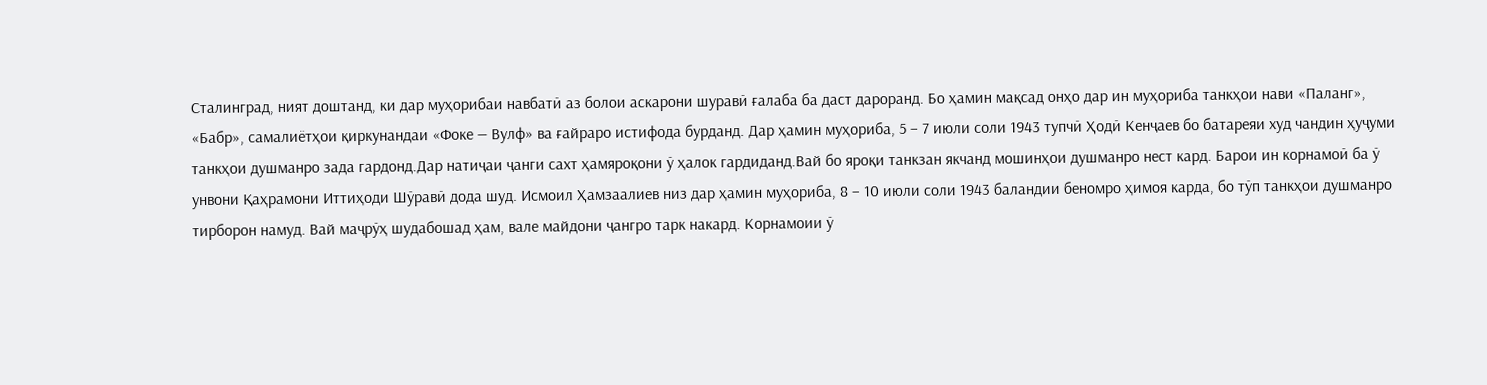Сталинград, ният доштанд, ки дар муҳорибаи навбатӣ аз болои аскарони шуравӣ ғалаба ба даст дароранд. Бо ҳамин мақсад онҳо дар ин муҳориба танкҳои нави «Паланг», «Бабр», самалиётҳои қиркунандаи «Фоке — Вулф» ва ғайраро истифода бурданд. Дар ҳамин муҳориба, 5 – 7 июли соли 1943 тупчӣ Ҳодӣ Кенҷаев бо батареяи худ чандин ҳуҷуми танкҳои душманро зада гардонд.Дар натиҷаи ҷанги сахт ҳамяроқони ӯ ҳалок гардиданд.Вай бо яроқи танкзан якчанд мошинҳои душманро нест кард. Барои ин корнамоӣ ба ӯ унвони Қаҳрамони Иттиҳоди Шӯравӣ дода шуд. Исмоил Ҳамзаалиев низ дар ҳамин муҳориба, 8 – 10 июли соли 1943 баландии беномро ҳимоя карда, бо тӯп танкҳои душманро тирборон намуд. Вай маҷрӯҳ шудабошад ҳам, вале майдони ҷангро тарк накард. Корнамоии ӯ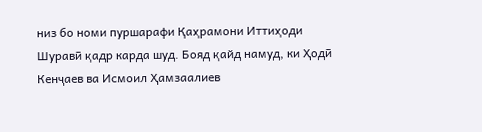низ бо номи пуршарафи Қаҳрамони Иттиҳоди Шуравӣ қадр карда шуд. Бояд қайд намуд, ки Ҳодӣ Кенҷаев ва Исмоил Ҳамзаалиев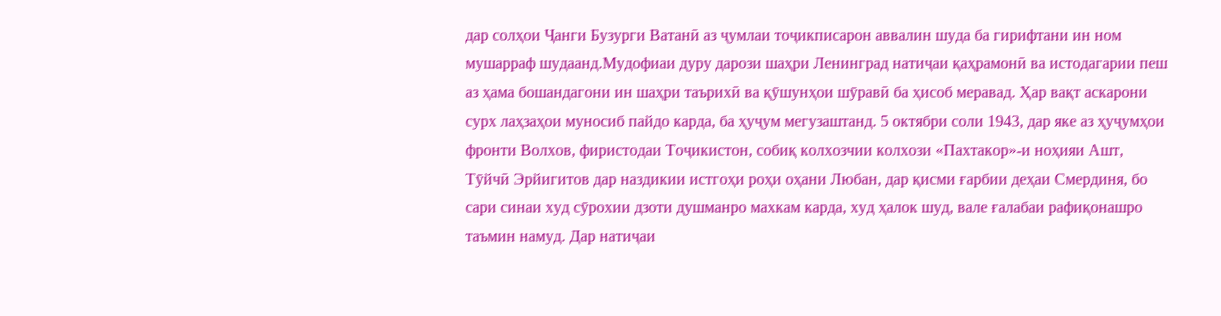дар солҳои Ҷанги Бузурги Ватанӣ аз ҷумлаи тоҷикписарон аввалин шуда ба гирифтани ин ном мушарраф шудаанд.Мудофиаи дуру дарози шаҳри Ленинград натиҷаи қаҳрамонӣ ва истодагарии пеш аз ҳама бошандагони ин шаҳри таърихӣ ва қӯшунҳои шӯравӣ ба ҳисоб меравад. Ҳар вақт аскарони сурх лаҳзаҳои муносиб пайдо карда, ба ҳуҷум мегузаштанд. 5 октябри соли 1943, дар яке аз ҳуҷумҳои фронти Волхов, фиристодаи Тоҷикистон, собиқ колхозчии колхози «Пахтакор»-и ноҳияи Ашт, Тӯйчӣ Эрйигитов дар наздикии истгоҳи роҳи оҳани Любан, дар қисми ғарбии деҳаи Смердиня, бо сари синаи худ сӯрохии дзоти душманро махкам карда, худ ҳалок шуд, вале ғалабаи рафиқонашро таъмин намуд. Дар натиҷаи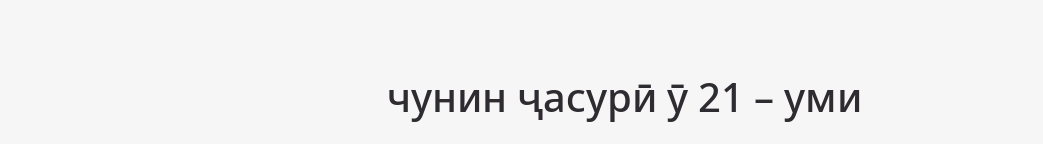чунин ҷасурӣ ӯ 21 – уми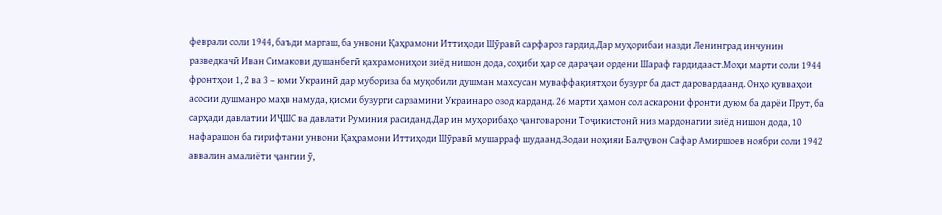феврали соли 1944, баъди маргаш, ба унвони Қаҳрамони Иттиҳоди Шӯравӣ сарфароз гардид.Дар муҳорибаи назди Ленинград инчунин разведкачӣ Иван Симакови душанбегӣ қахрамониҳои зиёд нишон дода, соҳиби ҳар се дараҷаи ордени Шараф гардидааст.Моҳи марти соли 1944 фронтҳои 1, 2 ва 3 – юми Украинӣ дар мубориза ба муқобили душман махсусан муваффақиятҳои бузург ба даст даровардаанд. Онҳо қувваҳои асосии душманро маҳв намуда, қисми бузурги сарзамини Украинаро озод карданд. 26 марти ҳамон сол аскарони фронти дуюм ба дарёи Прут, ба сарҳади давлатии ИҶШС ва давлати Руминия расиданд.Дар ин муҳорибаҳо ҷанговарони Тоҷикистонӣ низ мардонагии зиёд нишон дода, 10 нафарашон ба гирифтани унвони Қаҳрамони Иттиҳоди Шӯравӣ мушарраф шудаанд.Зодаи ноҳияи Балҷувон Сафар Амиршоев ноябри соли 1942 аввалин амалиёти ҷангии ӯ,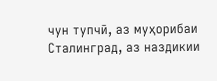чун тупчӣ, аз муҳорибаи Сталинград, аз наздикии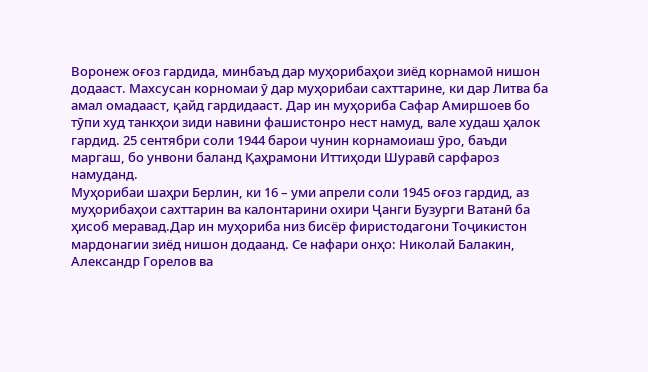Воронеж оғоз гардида, минбаъд дар муҳорибаҳои зиёд корнамоӣ нишон додааст. Махсусан корномаи ӯ дар муҳорибаи сахттарине, ки дар Литва ба амал омадааст, қайд гардидааст. Дар ин муҳориба Сафар Амиршоев бо тӯпи худ танкҳои зиди навини фашистонро нест намуд, вале худаш ҳалок гардид. 25 сентябри соли 1944 барои чунин корнамоиаш ӯро, баъди маргаш, бо унвони баланд Қаҳрамони Иттиҳоди Шуравӣ сарфароз намуданд.
Муҳорибаи шаҳри Берлин, ки 16 – уми апрели соли 1945 оғоз гардид, аз муҳорибаҳои сахттарин ва калонтарини охири Ҷанги Бузурги Ватанӣ ба ҳисоб меравад.Дар ин муҳориба низ бисёр фиристодагони Тоҷикистон мардонагии зиёд нишон додаанд. Се нафари онҳо: Николай Балакин, Александр Горелов ва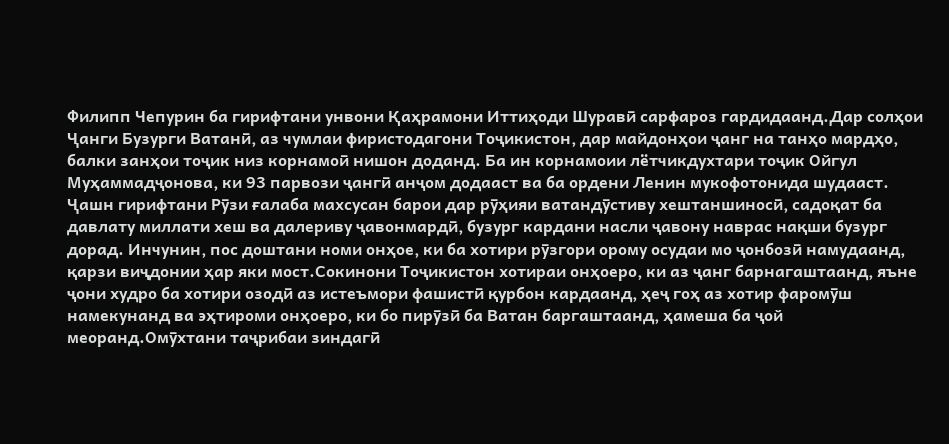Филипп Чепурин ба гирифтани унвони Қаҳрамони Иттиҳоди Шуравӣ сарфароз гардидаанд.Дар солҳои Ҷанги Бузурги Ватанӣ, аз чумлаи фиристодагони Тоҷикистон, дар майдонҳои ҷанг на танҳо мардҳо, балки занҳои тоҷик низ корнамоӣ нишон доданд. Ба ин корнамоии лётчикдухтари тоҷик Ойгул Муҳаммадҷонова, ки 93 парвози ҷангӣ анҷом додааст ва ба ордени Ленин мукофотонида шудааст.
Ҷашн гирифтани Рӯзи ғалаба махсусан барои дар рӯҳияи ватандӯстиву хештаншиносӣ, садоқат ба давлату миллати хеш ва далериву ҷавонмардӣ, бузург кардани насли ҷавону наврас нақши бузург дорад. Инчунин, пос доштани номи онҳое, ки ба хотири рӯзгори орому осудаи мо ҷонбозӣ намудаанд, қарзи виҷдонии ҳар яки мост.Сокинони Тоҷикистон хотираи онҳоеро, ки аз ҷанг барнагаштаанд, яъне ҷони худро ба хотири озодӣ аз истеъмори фашистӣ қурбон кардаанд, ҳеҷ гоҳ аз хотир фаромӯш намекунанд ва эҳтироми онҳоеро, ки бо пирӯзӣ ба Ватан баргаштаанд, ҳамеша ба ҷой меоранд.Омӯхтани таҷрибаи зиндагӣ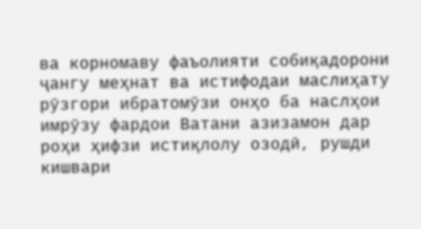ва корномаву фаъолияти собиқадорони ҷангу меҳнат ва истифодаи маслиҳату рӯзгори ибратомӯзи онҳо ба наслҳои имрӯзу фардои Ватани азизамон дар роҳи ҳифзи истиқлолу озодӣ, рушди кишвари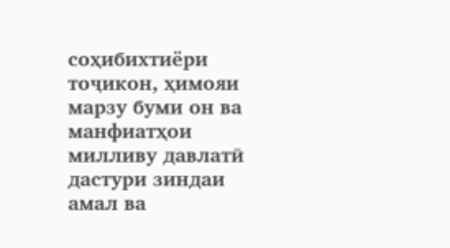соҳибихтиёри тоҷикон, ҳимояи марзу буми он ва манфиатҳои милливу давлатӣ дастури зиндаи амал ва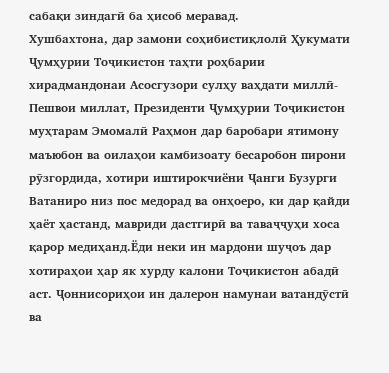сабақи зиндагӣ ба ҳисоб меравад.
Хушбахтона, дар замони соҳибистиқлолӣ Ҳукумати Ҷумҳурии Тоҷикистон таҳти роҳбарии хирадмандонаи Асосгузори сулҳу ваҳдати миллӣ-Пешвои миллат, Президенти Ҷумҳурии Тоҷикистон муҳтарам Эмомалӣ Раҳмон дар баробари ятимону маъюбон ва оилаҳои камбизоату бесаробон пирони рӯзгордида, хотири иштирокчиёни Ҷанги Бузурги Ватаниро низ пос медорад ва онҳоеро, ки дар қайди ҳаёт ҳастанд, мавриди дастгирӣ ва таваҷҷуҳи хоса қарор медиҳанд.Ёди неки ин мардони шуҷоъ дар хотираҳои ҳар як хурду калони Тоҷикистон абадӣ аст. Ҷоннисориҳои ин далерон намунаи ватандӯстӣ ва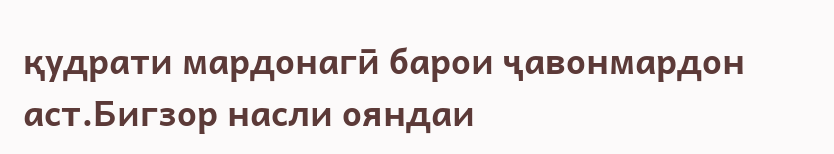қудрати мардонагӣ барои ҷавонмардон аст.Бигзор насли ояндаи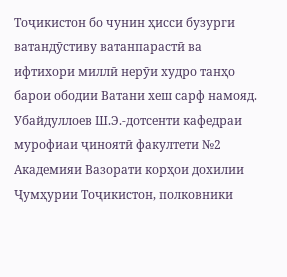Тоҷикистон бо чунин ҳисси бузурги ватандӯстиву ватанпарастӣ ва ифтихори миллӣ нерӯи худро танҳо барои ободии Ватани хеш сарф намояд.
Убайдуллоев Ш.Э.-дотсенти кафедраи мурофиаи ҷиноятӣ факултети №2 Академияи Вазорати корҳои дохилии Ҷумҳурии Тоҷикистон, полковники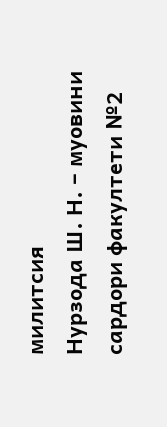милитсия
Нурзода Ш. Н. – муовини сардори факултети №2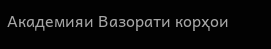Академияи Вазорати корҳои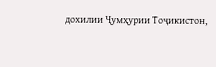дохилии Ҷумҳурии Тоҷикистон,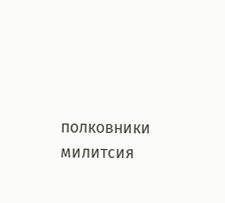полковники милитсия